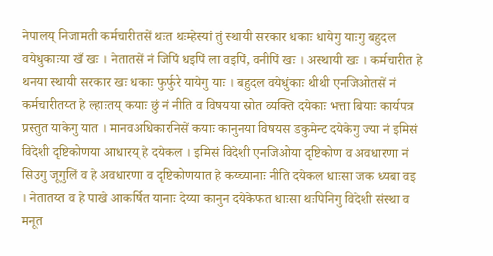नेपालय् निजामती कर्मचारीतसें थःत थःम्हेस्यां तुं स्थायी सरकार धकाः धायेगु याःगु बहुदल वयेधुकाःया खँ खः । नेतातसें नं जिपिं धइपिं ला वइपिं, वनीपिं खः । अस्थायी खः । कर्मचारीत हे थनया स्थायी सरकार खः धकाः फुर्फुरे यायेगु याः । बहुदल वयेधुंकाः थीथी एनजिओतसें नं कर्मचारीतय्त हे ल्हाःतय् कयाः छुं नं नीति व विषयया स्रोत व्यक्ति दयेकाः भत्ता बियाः कार्यपत्र प्रस्तुत याकेगु यात । मानवअधिकारनिसें कयाः कानुनया विषयस डकुमेन्ट दयेकेगु ज्या नं इमिसं विदेशी दृष्टिकोणया आधारय् हे दयेकल । इमिसं विदेशी एनजिओया दृष्टिकोण व अवधारणा नं सिउगु जूगुलिं व हे अवधारणा व दृष्टिकोणयात हे कय्च्यानाः नीति दयेकल धाःसा जक ध्यबा वइ । नेतातय्त व हे पाखे आकर्षित यानाः देय्या कानुन दयेकेफत धाःसा थःपिनिगु विदेशी संस्था व मनूत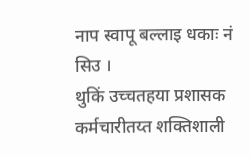नाप स्वापू बल्लाइ धकाः नं सिउ ।
थुकिं उच्चतहया प्रशासक कर्मचारीतय्त शक्तिशाली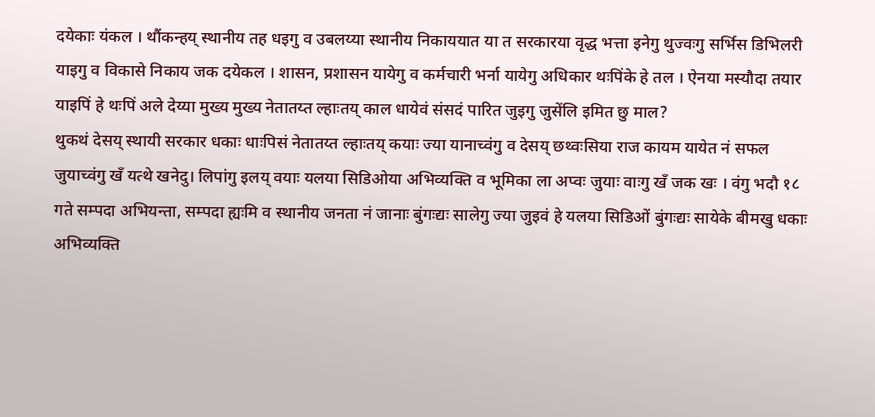दयेकाः यंकल । थौंकन्हय् स्थानीय तह धइगु व उबलय्या स्थानीय निकाययात या त सरकारया वृद्ध भत्ता इनेगु थुज्वःगु सर्भिस डिभिलरी याइगु व विकासे निकाय जक दयेकल । शासन, प्रशासन यायेगु व कर्मचारी भर्ना यायेगु अधिकार थःपिंके हे तल । ऐनया मस्यौदा तयार याइपिं हे थःपिं अले देय्या मुख्य मुख्य नेतातय्त ल्हाःतय् काल धायेवं संसदं पारित जुइगु जुसेंलि इमित छु माल?
थुकथं देसय् स्थायी सरकार धकाः धाःपिसं नेतातय्त ल्हाःतय् कयाः ज्या यानाच्वंगु व देसय् छथ्वःसिया राज कायम यायेत नं सफल जुयाच्वंगु खँ यत्थे खनेदु। लिपांगु इलय् वयाः यलया सिडिओया अभिव्यक्ति व भूमिका ला अप्वः जुयाः वाःगु खँ जक खः । वंगु भदौ १८ गते सम्पदा अभियन्ता, सम्पदा ह्यःमि व स्थानीय जनता नं जानाः बुंगःद्यः सालेगु ज्या जुइवं हे यलया सिडिओं बुंगःद्यः सायेके बीमखु धकाः अभिव्यक्ति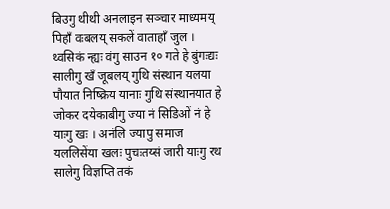बिउगु थीथी अनलाइन सञ्चार माध्यमय् पिहाँ वःबलय् सकलें वाताहाँ जुल । थ्वसिकं न्ह्यः वंगु साउन १० गते हे बुंगःद्यः सालीगु खँ जूबलय् गुथि संस्थान यलया पौयात निष्क्रिय यानाः गुथि संस्थानयात हे जोकर दयेकाबीगु ज्या नं सिडिओं नं हे याःगु खः । अनंलि ज्यापु समाज यललिसेंया खलः पुचःतय्सं जारी याःगु रथ सालेगु विज्ञप्ति तकं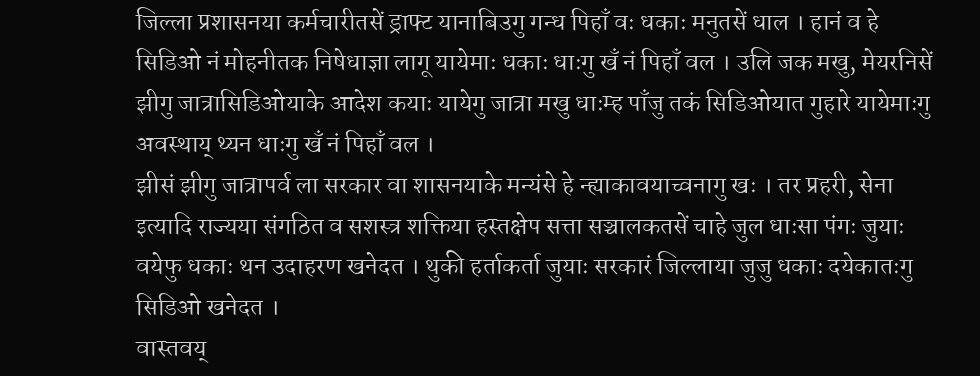जिल्ला प्रशासनया कर्मचारीतसें ड्राफ्ट यानाबिउगु गन्ध पिहाँ वः धकाः मनुतसें धाल । हानं व हे सिडिओ नं मोहनीतक निषेधाज्ञा लागू यायेमाः धकाः धाःगु खँ नं पिहाँ वल । उलि जक मखु, मेयरनिसें झीगु जात्रासिडिओयाके आदेश कयाः यायेगु जात्रा मखु धाःम्ह पाँजु तकं सिडिओयात गुहारे यायेमाःगु अवस्थाय् थ्यन धाःगु खँ नं पिहाँ वल ।
झीसं झीगु जात्रापर्व ला सरकार वा शासनयाके मन्यंसे हे न्ह्याकावयाच्वनागु खः । तर प्रहरी, सेना इत्यादि राज्यया संगठित व सशस्त्र शक्तिया हस्तक्षेप सत्ता सञ्चालकतसें चाहे जुल धाःसा पंगः जुयाः वयेफु धकाः थन उदाहरण खनेदत । थुकी हर्ताकर्ता जुयाः सरकारं जिल्लाया जुजु धकाः दयेकातःगु सिडिओ खनेदत ।
वास्तवय्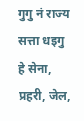गुगु नं राज्य सत्ता धइगु हे सेना, प्रहरी, जेल,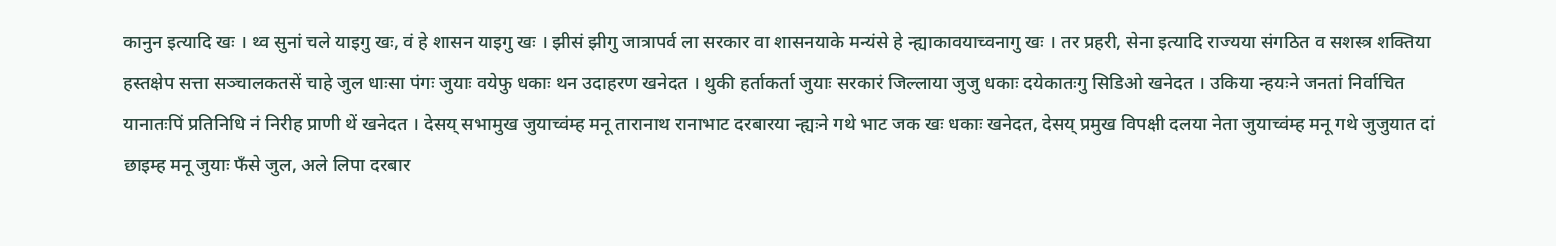कानुन इत्यादि खः । थ्व सुनां चले याइगु खः, वं हे शासन याइगु खः । झीसं झीगु जात्रापर्व ला सरकार वा शासनयाके मन्यंसे हे न्ह्याकावयाच्वनागु खः । तर प्रहरी, सेना इत्यादि राज्यया संगठित व सशस्त्र शक्तिया हस्तक्षेप सत्ता सञ्चालकतसें चाहे जुल धाःसा पंगः जुयाः वयेफु धकाः थन उदाहरण खनेदत । थुकी हर्ताकर्ता जुयाः सरकारं जिल्लाया जुजु धकाः दयेकातःगु सिडिओ खनेदत । उकिया न्हयःने जनतां निर्वाचित यानातःपिं प्रतिनिधि नं निरीह प्राणी थें खनेदत । देसय् सभामुख जुयाच्वंम्ह मनू तारानाथ रानाभाट दरबारया न्ह्यःने गथे भाट जक खः धकाः खनेदत, देसय् प्रमुख विपक्षी दलया नेता जुयाच्वंम्ह मनू गथे जुजुयात दां छाइम्ह मनू जुयाः फँसे जुल, अले लिपा दरबार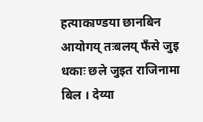हत्याकाण्डया छानबिन आयोगय् तःबलय् फँसे जुइ धकाः छले जुइत राजिनामा बिल । देय्या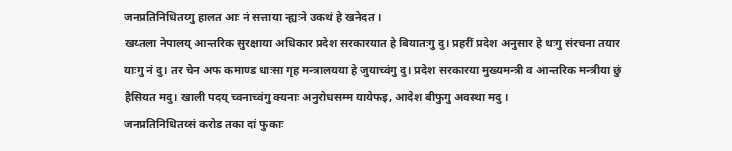जनप्रतिनिधितय्गु हालत आः नं सत्ताया न्ह्यःने उकथं हे खनेदत ।
खय्तला नेपालय् आन्तरिक सुरक्षाया अधिकार प्रदेश सरकारयात हे बियातःगु दु। प्रहरीं प्रदेश अनुसार हे थःगु संरचना तयार याःगु नं दु। तर चेन अफ कमाण्ड धाःसा गृह मन्त्रालयया हे जुयाच्वंगु दु। प्रदेश सरकारया मुख्यमन्त्री व आन्तरिक मन्त्रीया छुं हैसियत मदु। खाली पदय् च्वनाच्वंगु क्यनाः अनुरोधसम्म यायेफइ, आदेश बीफुगु अवस्था मदु ।
जनप्रतिनिधितय्सं करोड तका दां फुकाः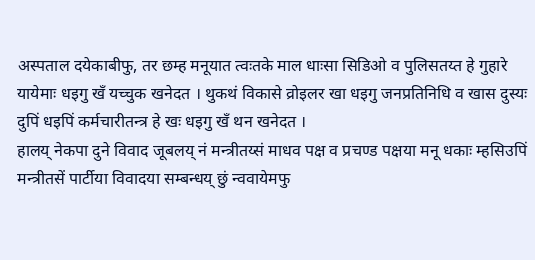अस्पताल दयेकाबीफु, तर छम्ह मनूयात त्वःतके माल धाःसा सिडिओ व पुलिसतय्त हे गुहारे यायेमाः धइगु खँ यच्चुक खनेदत । थुकथं विकासे व्रोइलर खा धइगु जनप्रतिनिधि व खास दुस्यः दुपिं धइपिं कर्मचारीतन्त्र हे खः धइगु खँ थन खनेदत ।
हालय् नेकपा दुने विवाद जूबलय् नं मन्त्रीतय्सं माधव पक्ष व प्रचण्ड पक्षया मनू धकाः म्हसिउपिं मन्त्रीतसें पार्टीया विवादया सम्बन्धय् छुं न्ववायेमफु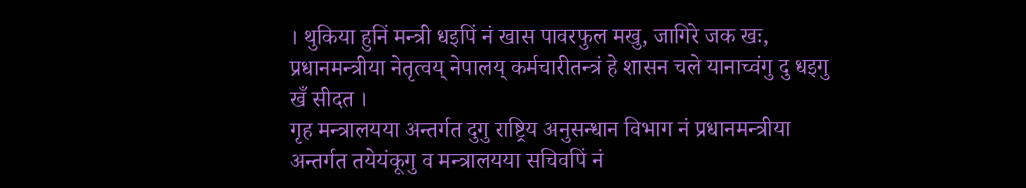। थुकिया हुनिं मन्त्री धइपिं नं खास पावरफुल मखु, जागिरे जक खः, प्रधानमन्त्रीया नेतृत्वय् नेपालय् कर्मचारीतन्त्रं हे शासन चले यानाच्वंगु दु धइगु खँ सीदत ।
गृह मन्त्रालयया अन्तर्गत दुगु राष्ट्रिय अनुसन्धान विभाग नं प्रधानमन्त्रीया अन्तर्गत तयेयंकूगु व मन्त्रालयया सचिवपिं नं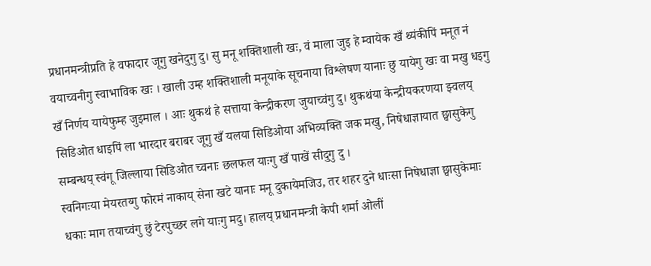प्रधानमन्त्रीप्रति हे वफादार जूगु खनेदुगु दु। सु मनू शक्तिशाली खः, वं माला जुइ हे म्वायेक खँ थ्यंकीपिं मनूत नं वयाच्वनीगु स्वाभाविक खः । खाली उम्ह शक्तिशाली मनूयाके सूचनाया विश्लेषण यानाः छु यायेगु खः वा मखु धइगु खँ निर्णय यायेफुम्ह जुइमाल । आः थुकथं हे सत्ताया केन्द्रीकरण जुयाच्वंगु दु। थुकथंया केन्द्रीयकरणया झ्वलय् सिडिओत धाइपिं ला भारदार बराबर जूगु खँ यलया सिडिओया अभिव्यक्ति जक मखु, निषेधाज्ञायात छ्वासुकेगु सम्बन्धय् स्वंगू जिल्लाया सिडिओत च्वनाः छलफल याःगु खँ पाखें सीदुगु दु ।
स्वनिगःया मेयरतय्गु फोरमं नाकाय् सेना खटे यानाः मनू दुकायेमजिउ, तर शहर दुने धाःसा निषेधाज्ञा छ्वासुकेमाः धकाः माग तयाच्वंगु छुं टेरपुच्छर लगे याःगु मदु। हालय् प्रधानमन्त्री केपी शर्मा ओलीं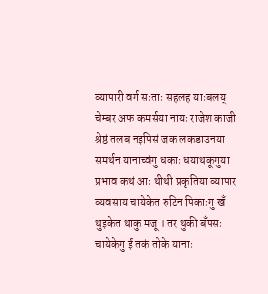व्यापारी वर्ग सःताः सहलह याःबलय् चेम्बर अफ कमर्सया नायः राजेश काजी श्रेष्ठं तलब नइपिसं जक लकडाउनया समर्थन यानाच्वंगु धकाः धयाथकूगुया प्रभाव कथं आः थीथी प्रकृतिया व्यापार व्यवसाय चायेकेत रुटिन पिकाःगु खँ थुइकेत थाकु मजू । तर थुकी बँपसः चायेकेगु ई तकं तोके यानाः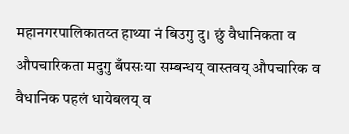महानगरपालिकातय्त हाथ्या नं बिउगु दु। छुं वैधानिकता व औपचारिकता मदुगु बँपसःया सम्बन्धय् वास्तवय् औपचारिक व वैधानिक पहलं धायेबलय् व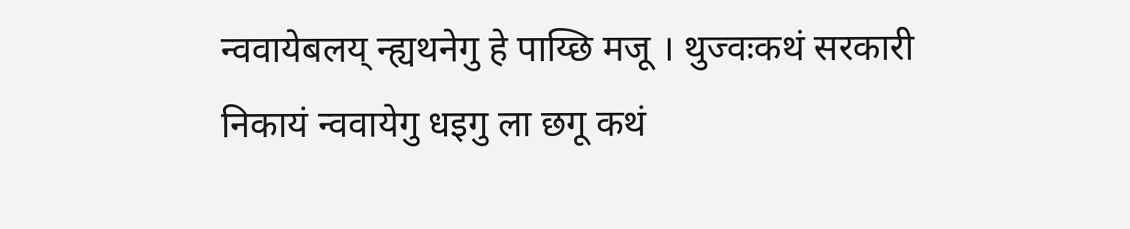न्ववायेबलय् न्ह्यथनेगु हे पाय्छि मजू । थुज्वःकथं सरकारी निकायं न्ववायेगु धइगु ला छगू कथं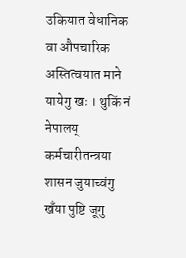उकियात वेधानिक वा औपचारिक अस्तित्वयात माने यायेगु खः । थुकिं नं नेपालय् कर्मचारीतन्त्रया शासन जुयाच्वंगु खँया पुष्टि जूगु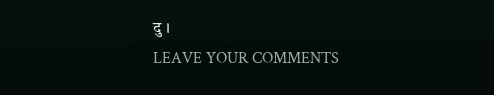दु ।
LEAVE YOUR COMMENTS